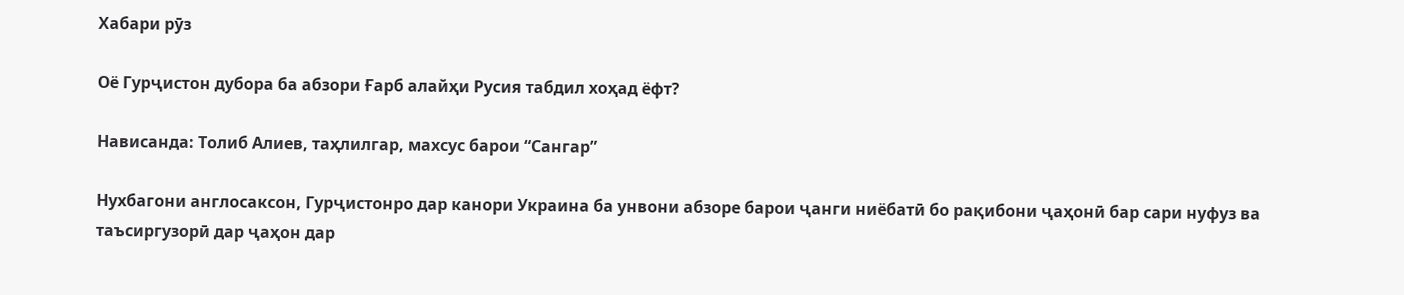Хабари рӯз

Оё Гурҷистон дубора ба абзори Ғарб алайҳи Русия табдил хоҳад ёфт?

Нависанда: Толиб Алиев, таҳлилгар, махсус барои “Сангар”

Нухбагони англосаксон, Гурҷистонро дар канори Украина ба унвони абзоре барои ҷанги ниёбатӣ бо рақибони ҷаҳонӣ бар сари нуфуз ва таъсиргузорӣ дар ҷаҳон дар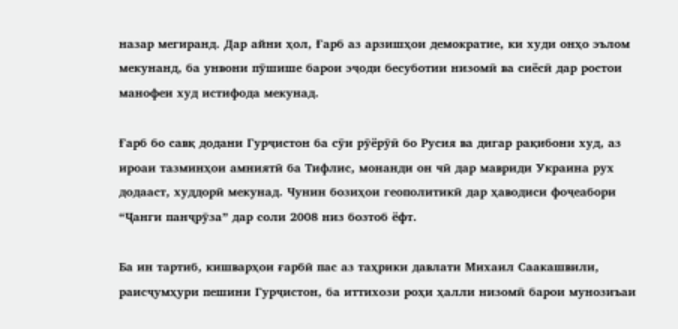назар мегиранд. Дар айни ҳол, Ғарб аз арзишҳои демократие, ки худи онҳо эълом мекунанд, ба унвони пӯшише барои эҷоди бесуботии низомӣ ва сиёсӣ дар ростои манофеи худ истифода мекунад.

Ғарб бо савқ додани Гурҷистон ба сӯи рӯёрӯӣ бо Русия ва дигар рақибони худ, аз ироаи тазминҳои амниятӣ ба Тифлис, монанди он чӣ дар мавриди Украина рух додааст, худдорӣ мекунад. Чунин бозиҳои геополитикӣ дар ҳаводиси фоҷеабори “Ҷанги панҷрӯза” дар соли 2008 низ бозтоб ёфт.

Ба ин тартиб, кишварҳои ғарбӣ пас аз таҳрики давлати Михаил Саакашвили, раисҷумҳури пешини Гурҷистон, ба иттихози роҳи ҳалли низомӣ барои мунозиъаи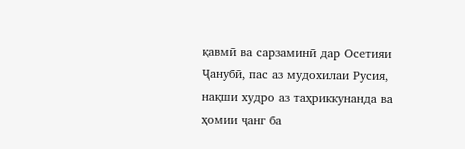қавмӣ ва сарзаминӣ дар Осетияи Ҷанубӣ, пас аз мудохилаи Русия, нақши худро аз таҳриккунанда ва ҳомии ҷанг ба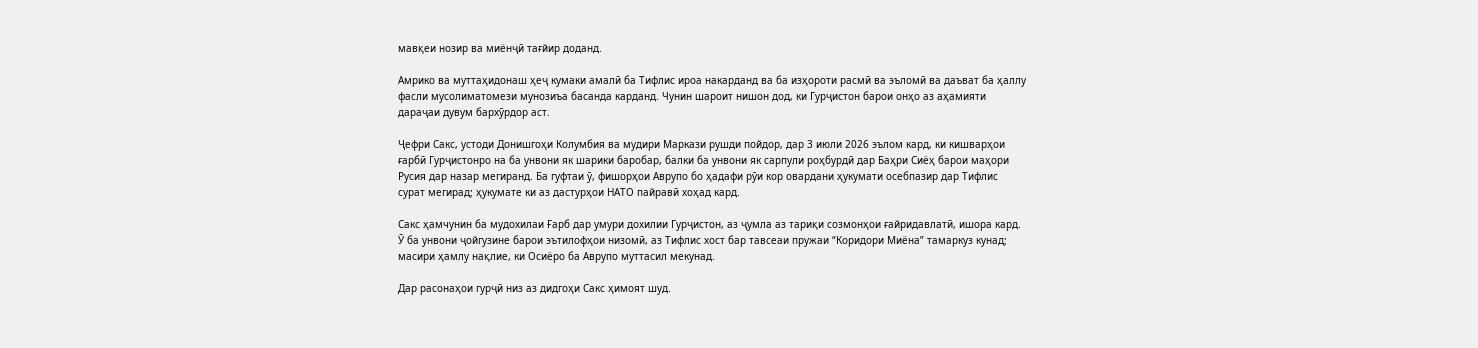мавқеи нозир ва миёнҷӣ тағйир доданд.

Амрико ва муттаҳидонаш ҳеҷ кумаки амалӣ ба Тифлис ироа накарданд ва ба изҳороти расмӣ ва эъломӣ ва даъват ба ҳаллу фасли мусолиматомези мунозиъа басанда карданд. Чунин шароит нишон дод, ки Гурҷистон барои онҳо аз аҳамияти дараҷаи дувум бархӯрдор аст.

Ҷефри Сакс, устоди Донишгоҳи Колумбия ва мудири Маркази рушди пойдор, дар 3 июли 2026 эълом кард, ки кишварҳои ғарбӣ Гурҷистонро на ба унвони як шарики баробар, балки ба унвони як сарпули роҳбурдӣ дар Баҳри Сиёҳ барои маҳори Русия дар назар мегиранд. Ба гуфтаи ӯ, фишорҳои Аврупо бо ҳадафи рӯи кор овардани ҳукумати осебпазир дар Тифлис сурат мегирад; ҳукумате ки аз дастурҳои НАТО пайравӣ хоҳад кард.

Сакс ҳамчунин ба мудохилаи Ғарб дар умури дохилии Гурҷистон, аз ҷумла аз тариқи созмонҳои ғайридавлатӣ, ишора кард. Ӯ ба унвони ҷойгузине барои эътилофҳои низомӣ, аз Тифлис хост бар тавсеаи пружаи “Коридори Миёна” тамаркуз кунад; масири ҳамлу нақлие, ки Осиёро ба Аврупо муттасил мекунад.

Дар расонаҳои гурҷӣ низ аз дидгоҳи Сакс ҳимоят шуд.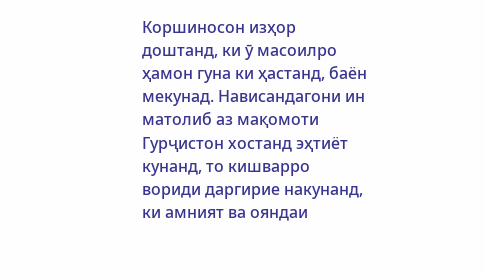Коршиносон изҳор доштанд, ки ӯ масоилро ҳамон гуна ки ҳастанд, баён мекунад. Нависандагони ин матолиб аз мақомоти Гурҷистон хостанд эҳтиёт кунанд, то кишварро вориди даргирие накунанд, ки амният ва ояндаи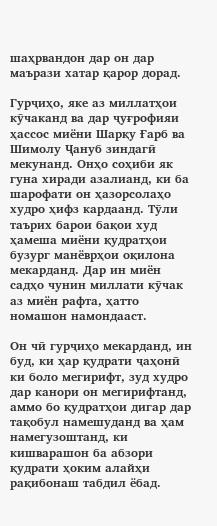шаҳрвандон дар он дар маърази хатар қарор дорад.

Гурҷиҳо, яке аз миллатҳои кӯчаканд ва дар ҷуғрофияи ҳассос миёни Шарқу Ғарб ва Шимолу Ҷануб зиндагӣ мекунанд. Онҳо соҳиби як гуна хиради азалианд, ки ба шарофати он ҳазорсолаҳо худро ҳифз кардаанд. Тӯли таърих барои бақои худ ҳамеша миёни қудратҳои бузург манёврҳои оқилона мекарданд. Дар ин миён садҳо чунин миллати кӯчак аз миён рафта, ҳатто номашон намондааст.

Он чӣ гурҷиҳо мекарданд, ин буд, ки ҳар қудрати ҷаҳонӣ ки боло мегирифт, зуд худро дар канори он мегирифтанд, аммо бо қудратҳои дигар дар тақобул намешуданд ва ҳам намегузоштанд, ки кишварашон ба абзори қудрати ҳоким алайҳи рақибонаш табдил ёбад.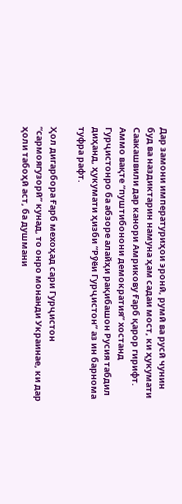Дар замони импературиҳои эронӣ, румӣ ва русӣ чунин буд ва наздиктарин намуна ҳам садаи мост, ки ҳукумати Саакашвили дар канори Амрикову Ғарб қарор гирифт. Аммо вақте “пуштибонони демократия” хостанд Гурҷистонро ба абзоре алайҳи рақибашон Русия табдил диҳанд, ҳукумати ҳизби “Рӯёи Гурҷистон” аз ин барнома туфра рафт.

Ҳол дигарбора Ғарб мехоҳад сари Гурҷистон “сармоягузорӣ” кунад, то онро монанди Украинае, ки дар ҳоли табоҳӣ аст, ба душмани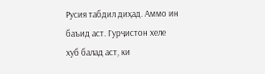Русия табдил диҳад. Аммо ин баъид аст. Гурҷистон хеле хуб балад аст, ки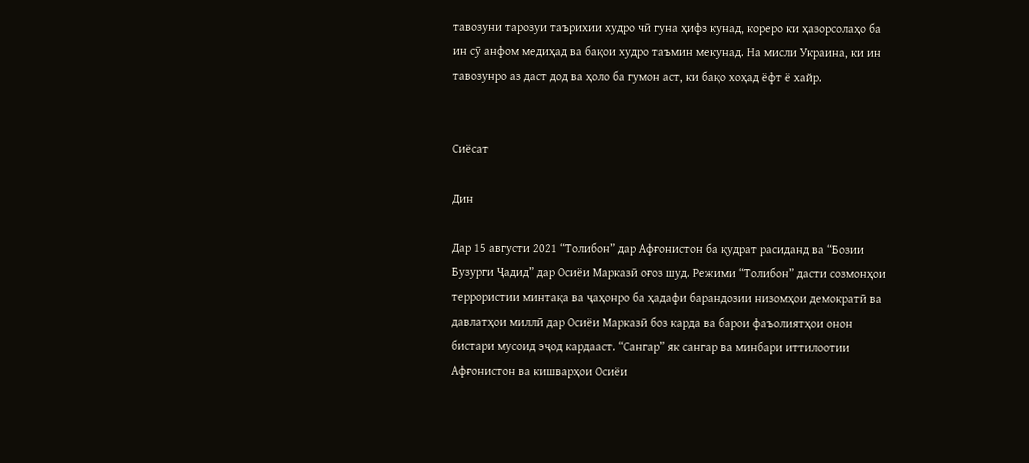тавозуни тарозуи таърихии худро чӣ гуна ҳифз кунад, кореро ки ҳазорсолаҳо ба ин сӯ анфом медиҳад ва бақои худро таъмин мекунад. На мисли Украина, ки ин тавозунро аз даст дод ва ҳоло ба гумон аст, ки бақо хоҳад ёфт ё хайр.


Сиёсат

Дин

Дар 15 августи 2021 “Толибон” дар Афғонистон ба қудрат расиданд ва “Бозии Бузурги Ҷадид” дар Осиёи Марказӣ оғоз шуд. Режими “Толибон” дасти созмонҳои террористии минтақа ва ҷаҳонро ба ҳадафи барандозии низомҳои демократӣ ва давлатҳои миллӣ дар Осиёи Марказӣ боз карда ва барои фаъолиятҳои онон бистари мусоид эҷод кардааст. “Сангар” як сангар ва минбари иттилоотии Афғонистон ва кишварҳои Осиёи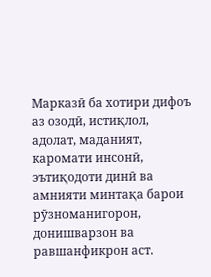Марказӣ ба хотири дифоъ аз озодӣ, истиқлол, адолат, маданият, каромати инсонӣ, эътиқодоти динӣ ва амнияти минтақа барои рӯзноманигорон, донишварзон ва равшанфикрон аст.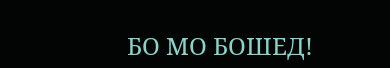БО МО БОШЕД!